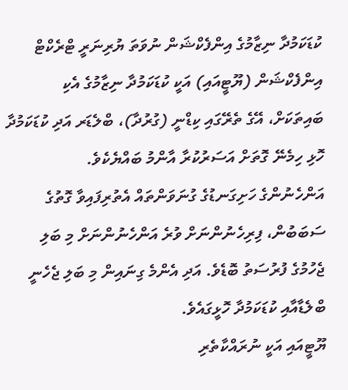ކުޑަކަމުދާ ނިޒާމުގެ އިންފެކްޝަން ނުވަތަ ޔުރިނަރީ ޓްރެކްޓް އިންފެކްޝަން (ޔޫޓީއައި) އަކީ ކުޑަކަމުދާ ނިޒާމުގެ އެކި ބައިތަކަށް، އޭގެ ތެރޭގައި ކިޑްނީ (ގުރުދާ)، ބްލެޑަރ އަދި ކުޑަކަމުދާ ހޮޅި ހިމެނޭ ގޮތަށް އަސަރުކުރާ އާންމު ބައްޔެކެވެ.
އަންހެނުންގެ ހަށިގަނޑުގެ ގުނަވަންތައް އެތުރިފައިވާ ގޮތުގެ ސަބަބުން، ފިރިހެނުންނަށް ވުރެ އަންހެނުންނަށް މި ބަލި ޖެހުމުގެ ފުރުސަތު ބޮޑެވެ. އަދި އެންމެ ގިނައިން މި ބަލި ޖެހެނީ ބްލެޑާއާއި ކުޑަކަމުދާ ހޮޅީގައެވެ.
ޔޫޓީއައި އަކީ ނުރައްކާތެރި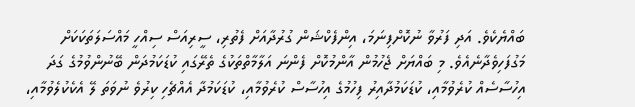ބައްޔެކެވެ. އަދި ފަރުވާ ނުކޮށްފިނަމަ، އިންފެކްޝަން ގުރުދާއަށް ފެތުރި، ސީރިއަސް ސިއްހީ މައްސަލަތަކަކަށް މަގުފަހިވެދާނެއެވެ. މި ބައްޔަށް ޖެހުމުން އާންމުކޮށް ފެންނަ އަލާމާތްތަކުގެ ތެރޭގައި ކުޑަކަމުދަން ބޭނުންވުމުގެ ގަދަ އިހުސާސެއް ކުރެވުމާއި، ކުޑަކަމުދާއިރު ފިހުމުގެ އިހުސާސް ކުރެވުމާއި، ކުޑަކަމުދާ އެއްޗެހި ކިރުވެ ނުވަތަ ލޭ އެކެކުލެވުމާއި،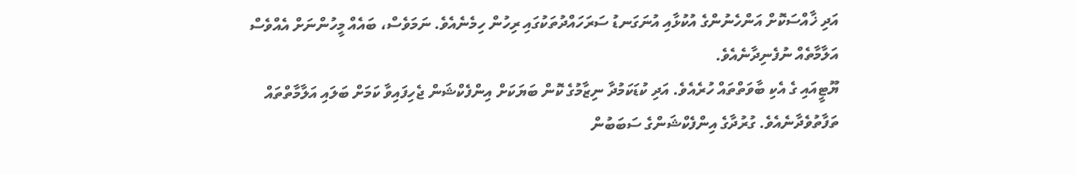އަދި ޚާއްސަކޮށް އަންހެނުންގެ އުކުޅާއި އުނަގަނޑު ސަރަހައްދުތަކުގައި ރިހުން ހިމެނެއެވެ. ނަމަވެސް، ބައެއް މީހުންނަށް އެއްވެސް އަލާމާތެއް ނުފެނިދާނެއެވެ.
ޔޫޓީއައި ގެ އެކި ބާވަތްތައް ހުރެއެވެ. އަދި ކުޑަކަމުދާ ނިޒާމުގެ ކޮން ބަޔަކަށް އިންފެކްޝަން ޖެހިފައިވާ ކަމަށް ބަލައި އަލާމާތްތައް ތަފާތުވެދާނެއެވެ. ގުރުދާގެ އިންފެކްޝަންގެ ސަބަބުން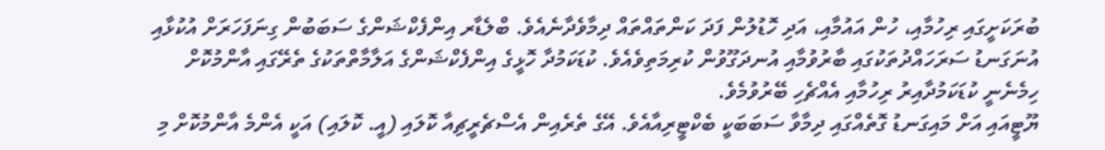ބުރަކަށީގައި ރިހުމާއި، ހުން އައުމާއި، އަދި ހޮޑުލުން ފަދަ ކަންތައްތައް ދިމާވެދާނެއެވެ. ބްލެޑާރ އިންފެކްޝަންގެ ސަބަބުން ގިނަފަހަރަށް އުކުޅާއި އުނަގަނޑު ސަރަހައްދުތަކުގައި ބާރުވުމާއި އުނދަގޫވުން ކުރިމަތިވެއެވެ. ކުޑަކަމުދާ ހޮޅީގެ އިންފެކްޝަންގެ އަލާމާތްތަކުގެ ތެރޭގައި އާންމުކޮށް ހިމެނެނީ ކުޑަކަމުދާއިރު ރިހުމާއި އެއްޗެހި ބޭރުވުމެވެ.
ޔޫޓީއައި އަށް މައިގަނޑު ގޮތެއްގައި ދިމާވާ ސަބަބަކީ ބެކްޓީރިއާއެވެ. އޭގެ ތެރެއިން އެސްޗެރީޗިއާ ކޮލައި (އީ. ކޮލައި) އަކީ އެންމެ އާންމުކޮށް މި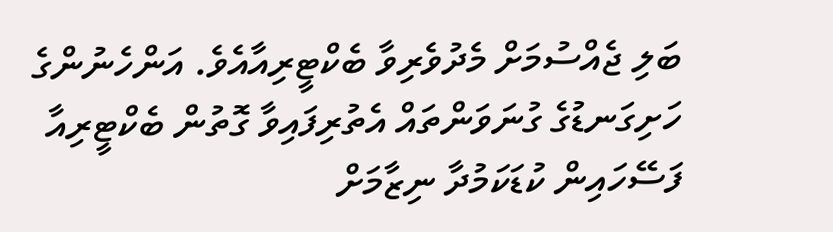ބަލި ޖެއްސުމަށް މެދުވެރިވާ ބެކްޓީރިއާއެވެ. އަންހެނުންގެ ހަށިގަނޑުގެ ގުނަވަންތައް އެތުރިފައިވާ ގޮތުން ބެކްޓީރިއާ ފަސޭހައިން ކުޑަކަމުދާ ނިޒާމަށް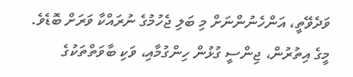ވަދެވޭތީ، އަންހެނުންނަށް މި ބަލި ޖެހުމުގެ ނުރައްކާ ވަރަށް ބޮޑެވެ.
މީގެ އިތުރުން، ޖިންސީ ގުޅުން ހިންގުމާއި، ވަކި ބާވަތްތަކުގެ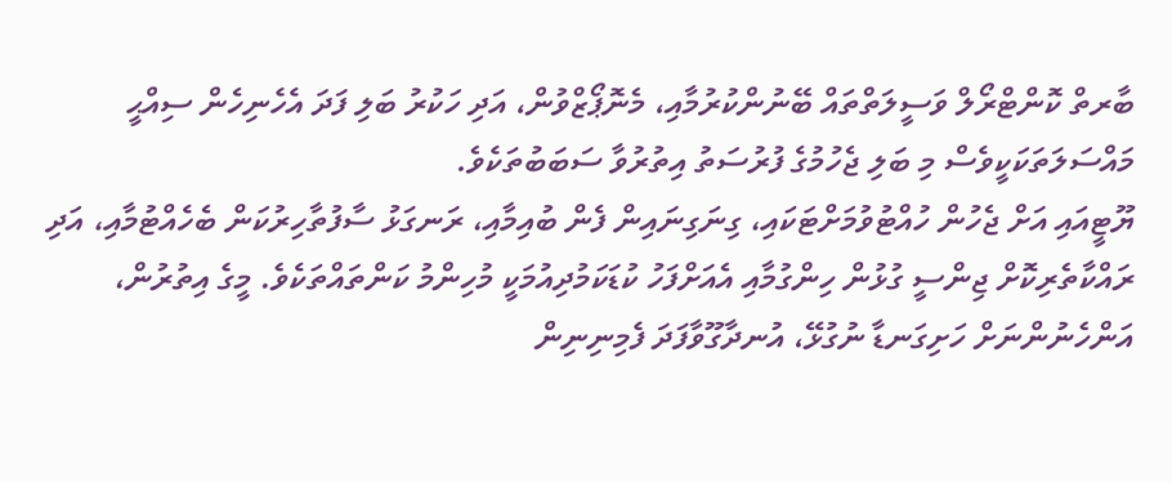ބާރތް ކޮންޓްރޯލް ވަސީލަތްތައް ބޭނުންކުރުމާއި، މެނޮޕޯޒްވުން، އަދި ހަކުރު ބަލި ފަދަ އެހެނިހެން ސިއްޙީ މައްސަލަތަކަކީވެސް މި ބަލި ޖެހުމުގެ ފުރުސަތު އިތުރުވާ ސަބަބުތަކެވެ.
ޔޫޓީއައި އަށް ޖެހުން ހުއްޓުވުމަށްޓަކައި، ގިނަގިނައިން ފެން ބުއިމާއި، ރަނގަޅު ސާފުތާހިރުކަން ބެހެއްޓުމާއި، އަދި ރައްކާތެރިކޮށް ޖިންސީ ގުޅުން ހިންގުމާއި އެއަށްފަހު ކުޑަކަމުދިއުމަކީ މުހިންމު ކަންތައްތަކެވެ. މީގެ އިތުރުން، އަންހެނުންނަށް ހަށިގަނޑާ ނުގުޅޭ، އުނދާގޫވާފަދަ ފެމިނިނިން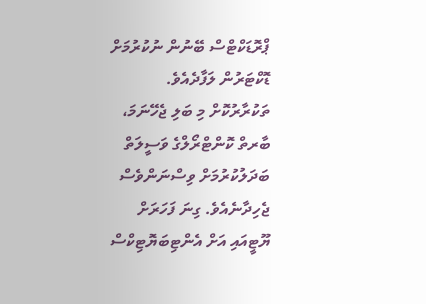ޕްރޮޑަކްޓްސް ބޭނުން ނުކުރުމަށް ޑޮކްޓަރުން ލަފާދެއެވެ.
ތަކުރާރުކޮށް މި ބަލި ޖެހޭނަމަ، ބާރތް ކޮންޓްރޯލްގެ ވަސީލަތް ބަދަލުކުރުމަށް ވިސްނަންވެސް ޖެހިދާނެއެވެ. ގިނަ ފަހަރަށް ޔޫޓީއައި އަށް އެންޓިބަޔޮޓިކްސް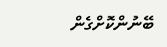ބޭނުންކޮށްގެން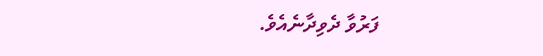ފަރުވާ ދެވިދާނެއެވެ.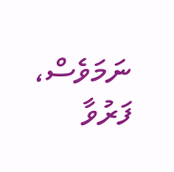ނަމަވެސް، ފަރުވާ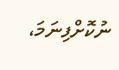ނުކޮށްފިނަމަ،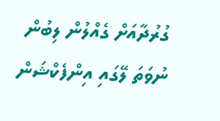ގުރުދާއަށް ގެއްލުން ލިބުން ނުވަތަ ލޭގައި އިންފެކްޝަން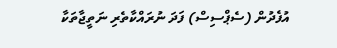އުފެދުން (ސެޕްސިސް) ފަދަ ނުރައްކާތެރި ނަތީޖާތަކާ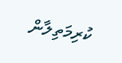ކުރިމަތިލާން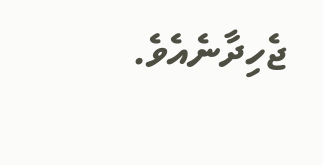ޖެހިދާނެއެވެ.